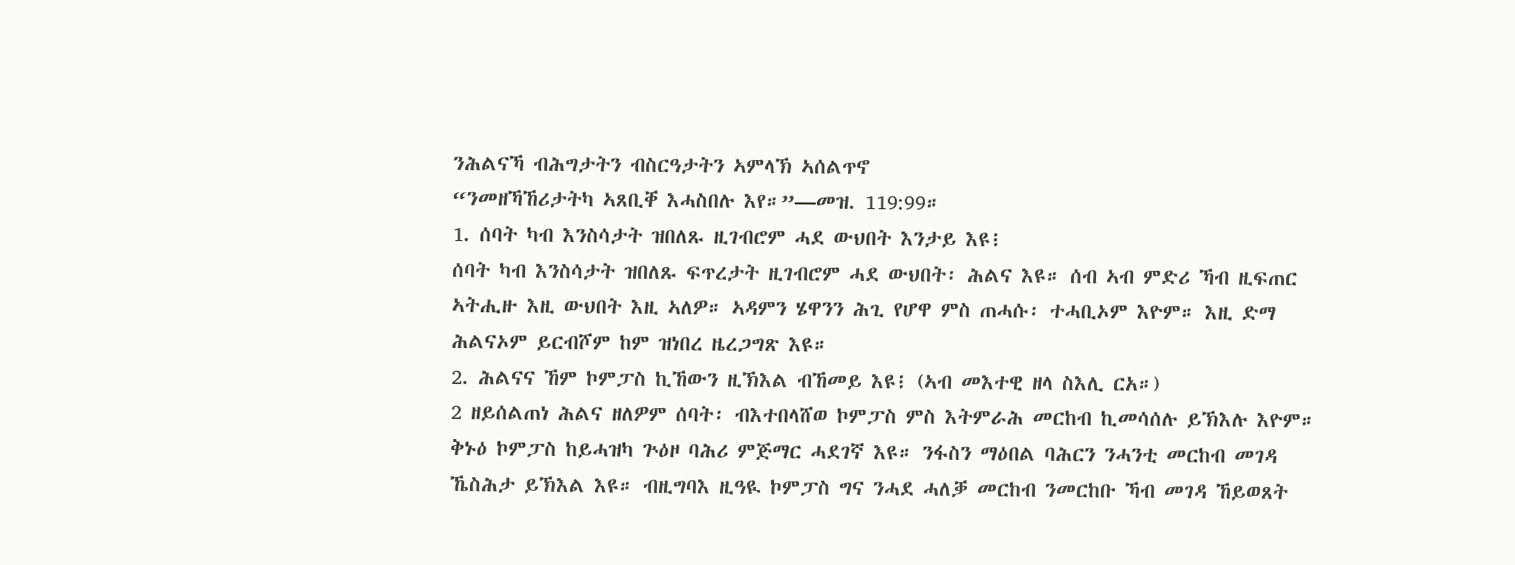ንሕልናኻ ብሕግታትን ብስርዓታትን ኣምላኽ ኣሰልጥኖ
“ንመዘኻኸሪታትካ ኣጸቢቐ እሓስበሉ እየ።”—መዝ. 119:99።
1. ሰባት ካብ እንስሳታት ዝበለጹ ዚገብሮም ሓደ ውህበት እንታይ እዩ፧
ሰባት ካብ እንስሳታት ዝበለጹ ፍጥረታት ዚገብሮም ሓደ ውህበት፡ ሕልና እዩ። ሰብ ኣብ ምድሪ ኻብ ዚፍጠር ኣትሒዙ እዚ ውህበት እዚ ኣለዎ። ኣዳምን ሄዋንን ሕጊ የሆዋ ምስ ጠሓሱ፡ ተሓቢኦም እዮም። እዚ ድማ ሕልናኦም ይርብሾም ከም ዝነበረ ዜረጋግጽ እዩ።
2. ሕልናና ኸም ኮምፓስ ኪኸውን ዚኽእል ብኸመይ እዩ፧ (ኣብ መእተዊ ዘላ ስእሊ ርአ።)
2 ዘይሰልጠነ ሕልና ዘለዎም ሰባት፡ ብእተበላሸወ ኮምፓስ ምስ እትምራሕ መርከብ ኪመሳሰሉ ይኽእሉ እዮም። ቅኑዕ ኮምፓስ ከይሓዝካ ጕዕዞ ባሕሪ ምጅማር ሓደገኛ እዩ። ንፋስን ማዕበል ባሕርን ንሓንቲ መርከብ መገዳ ኼስሕታ ይኽእል እዩ። ብዚግባእ ዚዓዪ ኮምፓስ ግና ንሓደ ሓለቓ መርከብ ንመርከቡ ኻብ መገዳ ኸይወጸት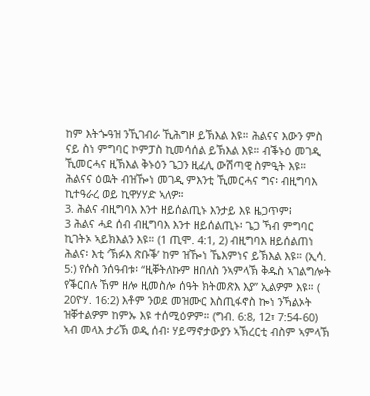ከም እትጐዓዝ ንኺገብራ ኺሕግዞ ይኽእል እዩ። ሕልናና እውን ምስ ናይ ስነ ምግባር ኮምፓስ ኪመሳሰል ይኽእል እዩ። ብቕኑዕ መገዲ ኺመርሓና ዚኽእል ቅኑዕን ጌጋን ዚፈሊ ውሽጣዊ ስምዒት እዩ። ሕልናና ዕዉት ብዝዀነ መገዲ ምእንቲ ኺመርሓና ግና፡ ብዚግባእ ኪተዓራረ ወይ ኪዋሃሃድ ኣለዎ።
3. ሕልና ብዚግባእ እንተ ዘይሰልጢኑ እንታይ እዩ ዜጋጥም፧
3 ሕልና ሓደ ሰብ ብዚግባእ እንተ ዘይሰልጢኑ፡ ጌጋ ኻብ ምግባር ኪገትኦ ኣይክእልን እዩ። (1 ጢሞ. 4:1, 2) ብዚግባእ ዘይሰልጠነ ሕልና፡ እቲ ‘ኽፉእ ጽቡቕ’ ከም ዝዀነ ኼእምነና ይኽእል እዩ። (ኢሳ. 5:) የሱስ ንሰዓብቱ፡ “ዚቐትለኩም ዘበለስ ንኣምላኽ ቅዱስ ኣገልግሎት የቕርበሉ ኸም ዘሎ ዚመስሎ ሰዓት ክትመጽእ እያ” ኢልዎም እዩ። ( 20ዮሃ. 16:2) እቶም ንወደ መዝሙር እስጢፋኖስ ኰነ ንኻልኦት ዝቐተልዎም ከምኡ እዩ ተሰሚዕዎም። (ግብ. 6:8, 12፣ 7:54-60) ኣብ መላእ ታሪኽ ወዲ ሰብ፡ ሃይማኖታውያን ኣኽረርቲ ብስም ኣምላኽ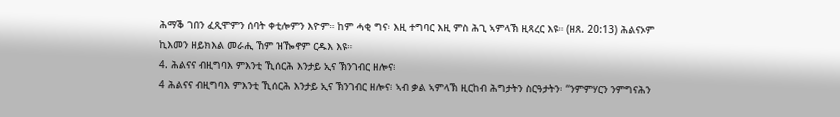ሕማቕ ገበን ፈጺሞምን ሰባት ቀቲሎምን እዮም። ከም ሓቂ ግና፡ እዚ ተግባር እዚ ምስ ሕጊ ኣምላኽ ዚጻረር እዩ። (ዘጸ. 20:13) ሕልናኦም ኪእመን ዘይክእል መራሒ ኸም ዝዀኖም ርዱእ እዩ።
4. ሕልናና ብዚግባእ ምእንቲ ኺሰርሕ እንታይ ኢና ኽንገብር ዘሎና፧
4 ሕልናና ብዚግባእ ምእንቲ ኺሰርሕ እንታይ ኢና ኽንገብር ዘሎና፧ ኣብ ቃል ኣምላኽ ዚርከብ ሕግታትን ስርዓታትን፡ “ንምምሃርን ንምግናሕን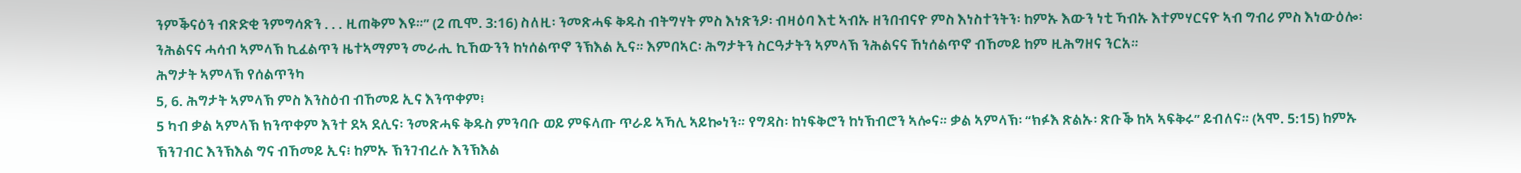ንምቕናዕን ብጽድቂ ንምግሳጽን . . . ዚጠቅም እዩ።” (2 ጢሞ. 3:16) ስለዚ፡ ንመጽሓፍ ቅዱስ ብትግሃት ምስ እነጽንዖ፡ ብዛዕባ እቲ ኣብኡ ዘንበብናዮ ምስ እነስተንትን፡ ከምኡ እውን ነቲ ኻብኡ እተምሃርናዮ ኣብ ግብሪ ምስ እነውዕሎ፡ ንሕልናና ሓሳብ ኣምላኽ ኪፈልጥን ዜተኣማምን መራሒ ኪኸውንን ከነሰልጥኖ ንኽእል ኢና። እምበኣር፡ ሕግታትን ስርዓታትን ኣምላኽ ንሕልናና ኸነሰልጥኖ ብኸመይ ከም ዚሕግዘና ንርአ።
ሕግታት ኣምላኽ የሰልጥንካ
5, 6. ሕግታት ኣምላኽ ምስ እንስዕብ ብኸመይ ኢና እንጥቀም፧
5 ካብ ቃል ኣምላኽ ክንጥቀም እንተ ደኣ ደሊና፡ ንመጽሓፍ ቅዱስ ምንባቡ ወይ ምፍላጡ ጥራይ ኣኻሊ ኣይኰነን። የግዳስ፡ ከነፍቅሮን ከነኽብሮን ኣሎና። ቃል ኣምላኽ፡ “ክፉእ ጽልኡ፡ ጽቡቕ ከኣ ኣፍቅሩ” ይብለና። (ኣሞ. 5:15) ከምኡ ኽንገብር እንኽእል ግና ብኸመይ ኢና፧ ከምኡ ኽንገብረሉ እንኽእል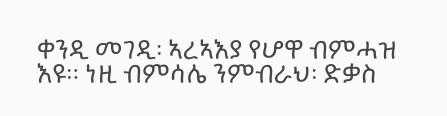ቀንዲ መገዲ፡ ኣረኣእያ የሆዋ ብምሓዝ እዩ። ነዚ ብምሳሌ ንምብራህ፡ ድቃስ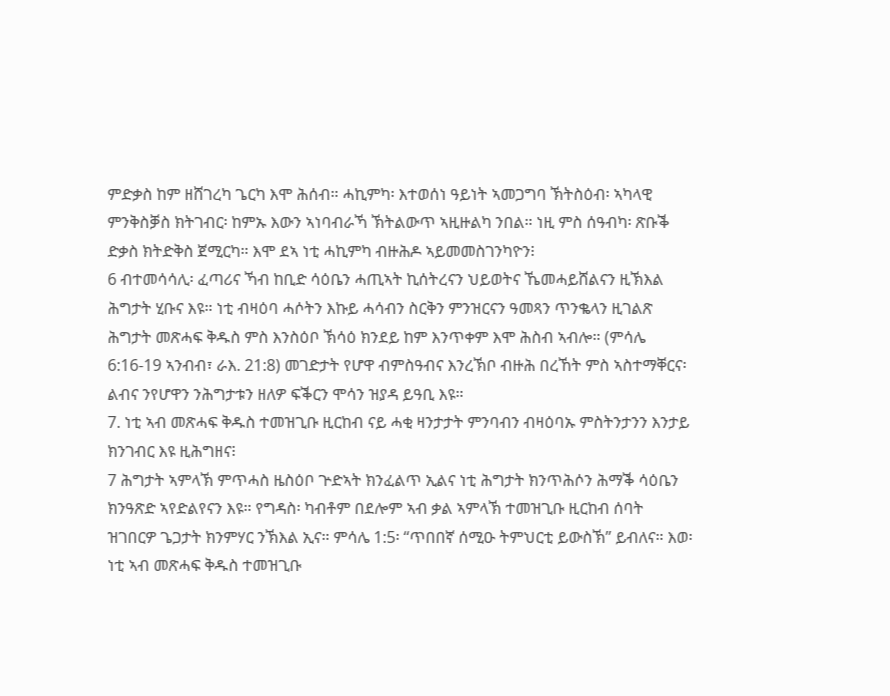ምድቃስ ከም ዘሸገረካ ጌርካ እሞ ሕሰብ። ሓኪምካ፡ እተወሰነ ዓይነት ኣመጋግባ ኽትስዕብ፡ ኣካላዊ ምንቅስቓስ ክትገብር፡ ከምኡ እውን ኣነባብራኻ ኽትልውጥ ኣዚዙልካ ንበል። ነዚ ምስ ሰዓብካ፡ ጽቡቕ ድቃስ ክትድቅስ ጀሚርካ። እሞ ደኣ ነቲ ሓኪምካ ብዙሕዶ ኣይመመስገንካዮን፧
6 ብተመሳሳሊ፡ ፈጣሪና ኻብ ከቢድ ሳዕቤን ሓጢኣት ኪሰትረናን ህይወትና ኼመሓይሸልናን ዚኽእል ሕግታት ሂቡና እዩ። ነቲ ብዛዕባ ሓሶትን እኩይ ሓሳብን ስርቅን ምንዝርናን ዓመጻን ጥንቈላን ዚገልጽ ሕግታት መጽሓፍ ቅዱስ ምስ እንስዕቦ ኽሳዕ ክንደይ ከም እንጥቀም እሞ ሕስብ ኣብሎ። (ምሳሌ 6:16-19 ኣንብብ፣ ራእ. 21:8) መገድታት የሆዋ ብምስዓብና እንረኽቦ ብዙሕ በረኸት ምስ ኣስተማቐርና፡ ልብና ንየሆዋን ንሕግታቱን ዘለዎ ፍቕርን ሞሳን ዝያዳ ይዓቢ እዩ።
7. ነቲ ኣብ መጽሓፍ ቅዱስ ተመዝጊቡ ዚርከብ ናይ ሓቂ ዛንታታት ምንባብን ብዛዕባኡ ምስትንታንን እንታይ ክንገብር እዩ ዚሕግዘና፧
7 ሕግታት ኣምላኽ ምጥሓስ ዜስዕቦ ጕድኣት ክንፈልጥ ኢልና ነቲ ሕግታት ክንጥሕሶን ሕማቕ ሳዕቤን ክንዓጽድ ኣየድልየናን እዩ። የግዳስ፡ ካብቶም በደሎም ኣብ ቃል ኣምላኽ ተመዝጊቡ ዚርከብ ሰባት ዝገበርዎ ጌጋታት ክንምሃር ንኽእል ኢና። ምሳሌ 1:5፡ “ጥበበኛ ሰሚዑ ትምህርቲ ይውስኽ” ይብለና። እወ፡ ነቲ ኣብ መጽሓፍ ቅዱስ ተመዝጊቡ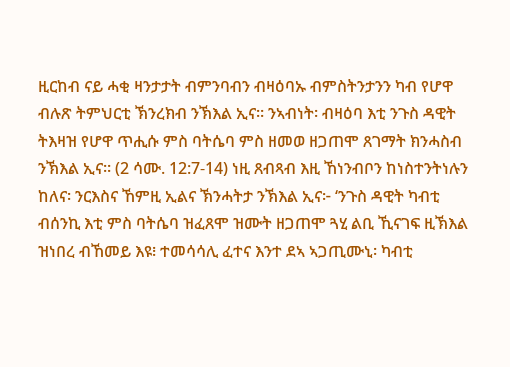ዚርከብ ናይ ሓቂ ዛንታታት ብምንባብን ብዛዕባኡ ብምስትንታንን ካብ የሆዋ ብሉጽ ትምህርቲ ኽንረክብ ንኽእል ኢና። ንኣብነት፡ ብዛዕባ እቲ ንጉስ ዳዊት ትእዛዝ የሆዋ ጥሒሱ ምስ ባትሴባ ምስ ዘመወ ዘጋጠሞ ጸገማት ክንሓስብ ንኽእል ኢና። (2 ሳሙ. 12:7-14) ነዚ ጸብጻብ እዚ ኸነንብቦን ከነስተንትነሉን ከለና፡ ንርእስና ኸምዚ ኢልና ኽንሓትታ ንኽእል ኢና፦ ‘ንጉስ ዳዊት ካብቲ ብሰንኪ እቲ ምስ ባትሴባ ዝፈጸሞ ዝሙት ዘጋጠሞ ጓሂ ልቢ ኺናገፍ ዚኽእል ዝነበረ ብኸመይ እዩ፧ ተመሳሳሊ ፈተና እንተ ደኣ ኣጋጢሙኒ፡ ካብቲ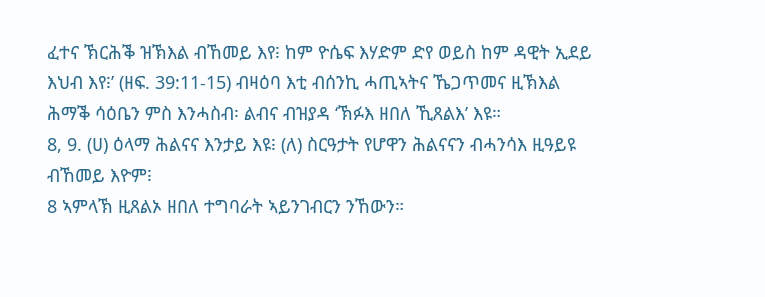ፈተና ኽርሕቕ ዝኽእል ብኸመይ እየ፧ ከም ዮሴፍ እሃድም ድየ ወይስ ከም ዳዊት ኢደይ እህብ እየ፧’ (ዘፍ. 39:11-15) ብዛዕባ እቲ ብሰንኪ ሓጢኣትና ኼጋጥመና ዚኽእል ሕማቕ ሳዕቤን ምስ እንሓስብ፡ ልብና ብዝያዳ ‘ኽፉእ ዘበለ ኺጸልእ’ እዩ።
8, 9. (ሀ) ዕላማ ሕልናና እንታይ እዩ፧ (ለ) ስርዓታት የሆዋን ሕልናናን ብሓንሳእ ዚዓይዩ ብኸመይ እዮም፧
8 ኣምላኽ ዚጸልኦ ዘበለ ተግባራት ኣይንገብርን ንኸውን።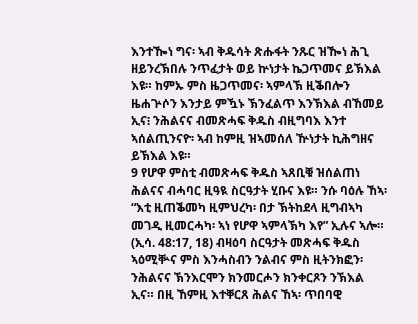እንተዀነ ግና፡ ኣብ ቅዱሳት ጽሑፋት ንጹር ዝዀነ ሕጊ ዘይንረኽበሉ ንጥፈታት ወይ ኵነታት ኬጋጥመና ይኽእል እዩ። ከምኡ ምስ ዜጋጥመና፡ ኣምላኽ ዚቕበሎን ዜሐጕሶን እንታይ ምዃኑ ኽንፈልጥ እንኽእል ብኸመይ ኢና፧ ንሕልናና ብመጽሓፍ ቅዱስ ብዚግባእ እንተ ኣሰልጢንናዮ፡ ኣብ ከምዚ ዝኣመሰለ ዅነታት ኪሕግዘና ይኽእል እዩ።
9 የሆዋ ምስቲ ብመጽሓፍ ቅዱስ ኣጸቢቑ ዝሰልጠነ ሕልናና ብሓባር ዚዓዪ ስርዓታት ሂቡና እዩ። ንሱ ባዕሉ ኸኣ፡ “እቲ ዚጠቕመካ ዚምህረካ፡ በታ ኽትከደላ ዚግብኣካ መገዲ ዚመርሓካ፡ ኣነ የሆዋ ኣምላኽካ እየ” ኢሉና ኣሎ። (ኢሳ. 48:17, 18) ብዛዕባ ስርዓታት መጽሓፍ ቅዱስ ኣዕሚቝና ምስ እንሓስብን ንልብና ምስ ዚትንክፎን፡ ንሕልናና ኽንእርሞን ክንመርሖን ክንቀርጾን ንኽእል ኢና። በዚ ኸምዚ እተቐርጸ ሕልና ኸኣ፡ ጥበባዊ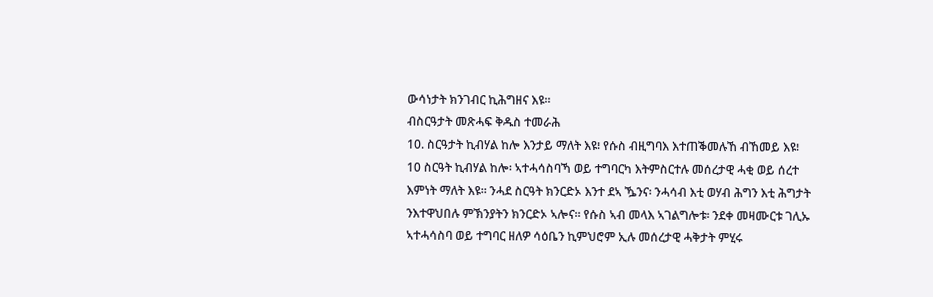ውሳነታት ክንገብር ኪሕግዘና እዩ።
ብስርዓታት መጽሓፍ ቅዱስ ተመራሕ
10. ስርዓታት ኪብሃል ከሎ እንታይ ማለት እዩ፧ የሱስ ብዚግባእ እተጠቕመሉኸ ብኸመይ እዩ፧
10 ስርዓት ኪብሃል ከሎ፡ ኣተሓሳስባኻ ወይ ተግባርካ እትምስርተሉ መሰረታዊ ሓቂ ወይ ሰረተ እምነት ማለት እዩ። ንሓደ ስርዓት ክንርድኦ እንተ ደኣ ዄንና፡ ንሓሳብ እቲ ወሃብ ሕግን እቲ ሕግታት ንእተዋህበሉ ምኽንያትን ክንርድኦ ኣሎና። የሱስ ኣብ መላእ ኣገልግሎቱ፡ ንደቀ መዛሙርቱ ገሊኡ ኣተሓሳስባ ወይ ተግባር ዘለዎ ሳዕቤን ኪምህሮም ኢሉ መሰረታዊ ሓቅታት ምሂሩ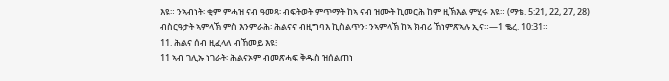እዩ። ንኣብነት፡ ቂም ምሓዝ ናብ ዓመጻ፡ ብፍትወት ምጥማት ከኣ ናብ ዝሙት ኪመርሕ ከም ዚኽእል ምሂሩ እዩ። (ማቴ. 5:21, 22, 27, 28) ብስርዓታት ኣምላኽ ምስ እንምራሕ፡ ሕልናና ብዚግባእ ኪስልጥን፡ ንኣምላኽ ከኣ ክብሪ ኸነምጽኣሉ ኢና።—1 ቈረ. 10:31።
11. ሕልና ሰብ ዚፈላለ ብኸመይ እዩ፧
11 ኣብ ገሊኡ ነገራት፡ ሕልናኦም ብመጽሓፍ ቅዱስ ዝሰልጠነ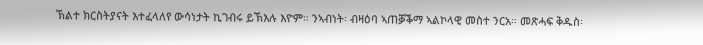ኽልተ ክርስትያናት እተፈላለየ ውሳነታት ኪገብሩ ይኽእሉ እዮም። ንኣብነት፡ ብዛዕባ ኣጠቓቕማ ኣልኮላዊ መስተ ንርአ። መጽሓፍ ቅዱስ፡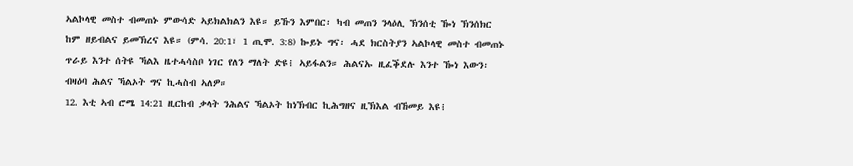ኣልኮላዊ መስተ ብመጠኑ ምውሳድ ኣይክልክልን እዩ። ይኹን እምበር፡ ካብ መጠን ንላዕሊ ኽንሰቲ ዀነ ኽንሰክር ከም ዘይብልና ይመኽረና እዩ። (ምሳ. 20:1፣ 1 ጢሞ. 3:8) ኰይኑ ግና፡ ሓደ ክርስትያን ኣልኮላዊ መስተ ብመጠኑ ጥራይ እንተ ሰትዩ ኻልእ ዜተሓሳስቦ ነገር የለን ማለት ድዩ፧ ኣይፋልን። ሕልናኡ ዚፈቕደሉ እንተ ዀነ እውን፡ ብዛዕባ ሕልና ኻልኦት ግና ኪሓስብ ኣለዎ።
12. እቲ ኣብ ሮሜ 14:21 ዚርከብ ቃላት ንሕልና ኻልኦት ከነኽብር ኪሕግዘና ዚኽእል ብኸመይ እዩ፧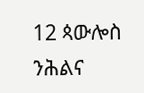12 ጳውሎስ ንሕልና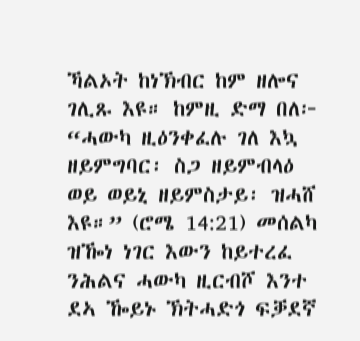ኻልኦት ከነኽብር ከም ዘሎና ገሊጹ እዩ። ከምዚ ድማ በለ፦ “ሓውካ ዚዕንቀፈሉ ገለ እኳ ዘይምግባር፡ ስጋ ዘይምብላዕ ወይ ወይኒ ዘይምስታይ፡ ዝሓሸ እዩ።” (ሮሜ 14:21) መሰልካ ዝዀነ ነገር እውን ከይተረፈ ንሕልና ሓውካ ዚርብሾ እንተ ደኣ ዀይኑ ኽትሓድጎ ፍቓደኛ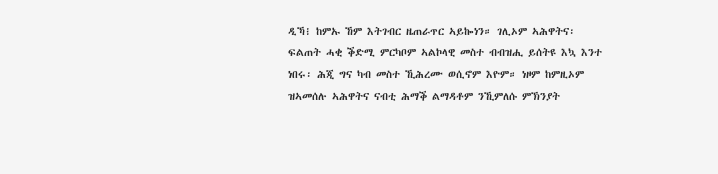ዲኻ፧ ከምኡ ኸም እትገብር ዜጠራጥር ኣይኰነን። ገሊኦም ኣሕዋትና፡ ፍልጠት ሓቂ ቕድሚ ምርካቦም ኣልኮላዊ መስተ ብብዝሒ ይሰትዩ እኳ እንተ ነበሩ፡ ሕጂ ግና ካብ መስተ ኺሕረሙ ወሲኖም እዮም። ነዞም ከምዚኦም ዝኣመሰሉ ኣሕዋትና ናብቲ ሕማቕ ልማዳቶም ንኺምለሱ ምኽንያት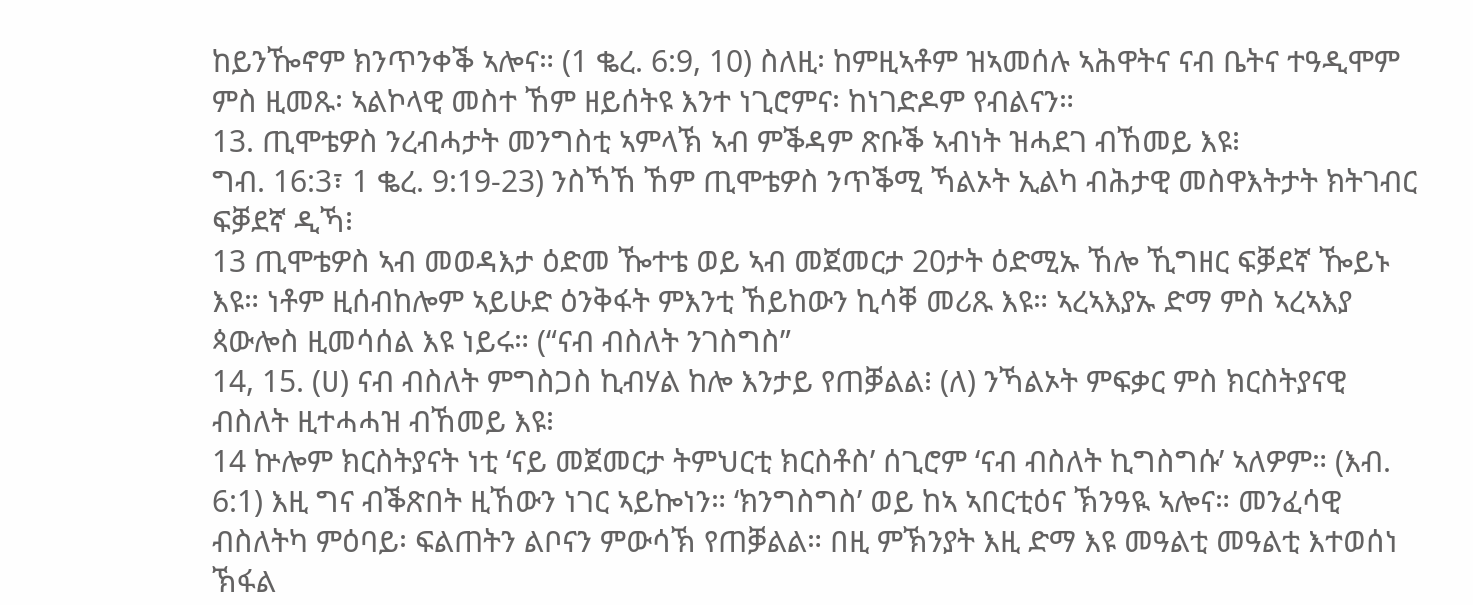ከይንዀኖም ክንጥንቀቕ ኣሎና። (1 ቈረ. 6:9, 10) ስለዚ፡ ከምዚኣቶም ዝኣመሰሉ ኣሕዋትና ናብ ቤትና ተዓዲሞም ምስ ዚመጹ፡ ኣልኮላዊ መስተ ኸም ዘይሰትዩ እንተ ነጊሮምና፡ ከነገድዶም የብልናን።
13. ጢሞቴዎስ ንረብሓታት መንግስቲ ኣምላኽ ኣብ ምቕዳም ጽቡቕ ኣብነት ዝሓደገ ብኸመይ እዩ፧
ግብ. 16:3፣ 1 ቈረ. 9:19-23) ንስኻኸ ኸም ጢሞቴዎስ ንጥቕሚ ኻልኦት ኢልካ ብሕታዊ መስዋእትታት ክትገብር ፍቓደኛ ዲኻ፧
13 ጢሞቴዎስ ኣብ መወዳእታ ዕድመ ዀተቴ ወይ ኣብ መጀመርታ 20ታት ዕድሚኡ ኸሎ ኺግዘር ፍቓደኛ ዀይኑ እዩ። ነቶም ዚሰብከሎም ኣይሁድ ዕንቅፋት ምእንቲ ኸይከውን ኪሳቐ መሪጹ እዩ። ኣረኣእያኡ ድማ ምስ ኣረኣእያ ጳውሎስ ዚመሳሰል እዩ ነይሩ። (“ናብ ብስለት ንገስግስ”
14, 15. (ሀ) ናብ ብስለት ምግስጋስ ኪብሃል ከሎ እንታይ የጠቓልል፧ (ለ) ንኻልኦት ምፍቃር ምስ ክርስትያናዊ ብስለት ዚተሓሓዝ ብኸመይ እዩ፧
14 ኵሎም ክርስትያናት ነቲ ‘ናይ መጀመርታ ትምህርቲ ክርስቶስ’ ሰጊሮም ‘ናብ ብስለት ኪግስግሱ’ ኣለዎም። (እብ. 6:1) እዚ ግና ብቕጽበት ዚኸውን ነገር ኣይኰነን። ‘ክንግስግስ’ ወይ ከኣ ኣበርቲዕና ኽንዓዪ ኣሎና። መንፈሳዊ ብስለትካ ምዕባይ፡ ፍልጠትን ልቦናን ምውሳኽ የጠቓልል። በዚ ምኽንያት እዚ ድማ እዩ መዓልቲ መዓልቲ እተወሰነ ኽፋል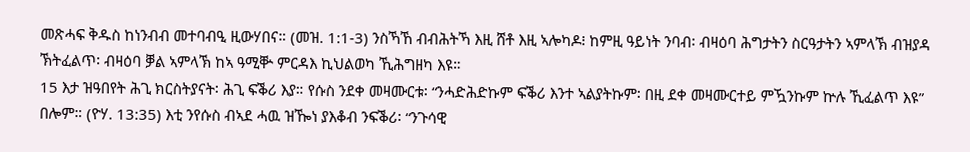መጽሓፍ ቅዱስ ከነንብብ መተባብዒ ዚውሃበና። (መዝ. 1:1-3) ንስኻኸ ብብሕትኻ እዚ ሸቶ እዚ ኣሎካዶ፧ ከምዚ ዓይነት ንባብ፡ ብዛዕባ ሕግታትን ስርዓታትን ኣምላኽ ብዝያዳ ኽትፈልጥ፡ ብዛዕባ ቓል ኣምላኽ ከኣ ዓሚቝ ምርዳእ ኪህልወካ ኺሕግዘካ እዩ።
15 እታ ዝዓበየት ሕጊ ክርስትያናት፡ ሕጊ ፍቕሪ እያ። የሱስ ንደቀ መዛሙርቱ፡ “ንሓድሕድኩም ፍቕሪ እንተ ኣልያትኩም፡ በዚ ደቀ መዛሙርተይ ምዃንኩም ኵሉ ኺፈልጥ እዩ” በሎም። (ዮሃ. 13:35) እቲ ንየሱስ ብኣደ ሓዉ ዝዀነ ያእቆብ ንፍቕሪ፡ “ንጉሳዊ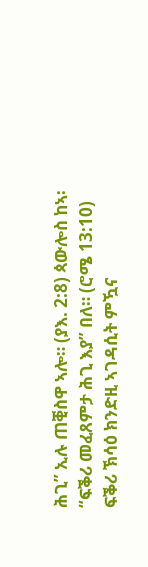ሕጊ” ኢሉ ጠቒስዋ ኣሎ። (ያእ. 2:8) ጳውሎስ ከኣ፡ “ፍቕሪ መፈጸምታ ሕጊ እያ” በለ። (ሮሜ 13:10) ፍቕሪ ኽሳዕ ክንድዚ ኣገዳሲት ምዃና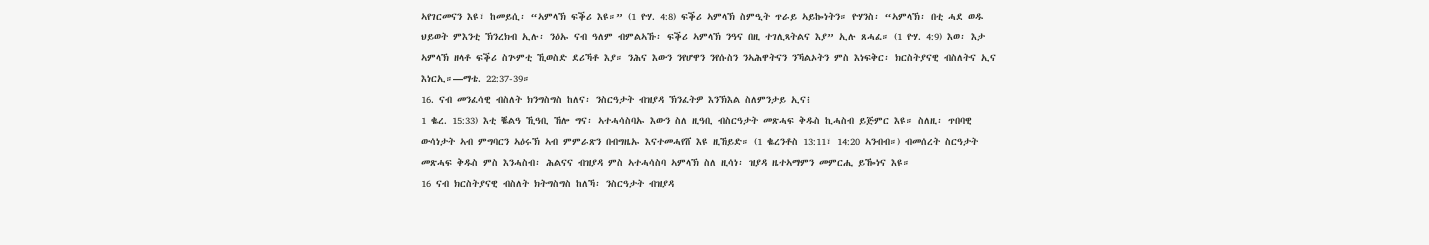ኣየገርመናን እዩ፣ ከመይሲ፡ “ኣምላኽ ፍቕሪ እዩ።” (1 ዮሃ. 4:8) ፍቕሪ ኣምላኽ ስምዒት ጥራይ ኣይኰነትን። ዮሃንስ፡ “ኣምላኽ፡ በቲ ሓደ ወዱ ህይወት ምእንቲ ኽንረክብ ኢሉ፡ ንዕኡ ናብ ዓለም ብምልኣኹ፡ ፍቕሪ ኣምላኽ ንዓና በዚ ተገሊጻትልና እያ” ኢሉ ጸሓፈ። (1 ዮሃ. 4:9) እወ፡ እታ ኣምላኽ ዘላቶ ፍቕሪ ስጕምቲ ኺወስድ ደሪኻቶ እያ። ንሕና እውን ንየሆዋን ንየሱስን ንኣሕዋትናን ንኻልኦትን ምስ እነፍቅር፡ ክርስትያናዊ ብስለትና ኢና እነርኢ።—ማቴ. 22:37-39።
16. ናብ መንፈሳዊ ብስለት ክንግስግስ ከለና፡ ንስርዓታት ብዝያዳ ኽንፈትዎ እንኽእል ስለምንታይ ኢና፧
1 ቈረ. 15:33) እቲ ቘልዓ ኺዓቢ ኸሎ ግና፡ ኣተሓሳስባኡ እውን ስለ ዚዓቢ ብስርዓታት መጽሓፍ ቅዱስ ኪሓስብ ይጅምር እዩ። ስለዚ፡ ጥበባዊ ውሳነታት ኣብ ምግባርን ኣዕሩኽ ኣብ ምምራጽን በብግዜኡ እናተመሓየሸ እዩ ዚኸይድ። (1 ቈረንቶስ 13:11፣ 14:20 ኣንብብ።) ብመሰረት ስርዓታት መጽሓፍ ቅዱስ ምስ እንሓስብ፡ ሕልናና ብዝያዳ ምስ ኣተሓሳስባ ኣምላኽ ስለ ዚሳነ፡ ዝያዳ ዜተኣማምን መምርሒ ይዀነና እዩ።
16 ናብ ክርስትያናዊ ብስለት ክትግስግስ ከለኻ፡ ንስርዓታት ብዝያዳ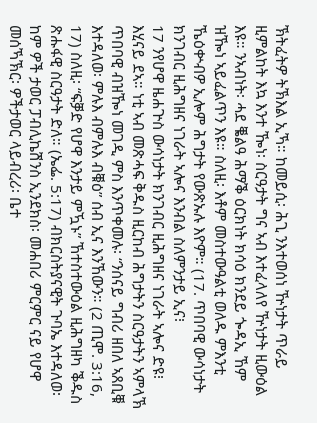ኽትፈትዎ ትኽእል ኢኻ። ከመይሲ፡ ሕጊ ንእተወሰነ ዅነታት ጥራይ ዚምልከት እኳ እንተ ዀነ፡ ስርዓታት ግና ኣብ እተፈላለየ ዅነታት ዚውዕል እዩ። ንኣብነት፡ ሓደ ቘልዓ ሕማቕ ዕርክነት ክሳዕ ክንደይ ጐዳኢ ኸም ዝዀነ ኣይፈልጥን እዩ። ስለዚ፡ እቶም መስተውዓልቲ ወለዱ ምእንቲ ኼዕቍብዎ ኢሎም ሕግታት የውጽኡሉ እዮም። (17. ጥበባዊ ውሳነታት ክንገብር ዚሕግዘና ነገራት ኣሎና እንብል ስለምንታይ ኢና፧
17 ንየሆዋ ዜሐጕስ ውሳነታት ክንገብር ዚሕግዘና ነገራት ኣሎና ድዩ፧ እሂናይ ደኣ። ነቲ ኣብ መጽሓፍ ቅዱስ ዚርከብ ሕግታትን ስርዓታትን ኣምላኽ ጥበባዊ ብዝዀነ መገዲ ምስ እንጥቀመሉ፡ “ንሰናይ ግብሪ ዘበለ ኣጸቢቑ እተዳለወ፡ ምሉእ ብምሉእ ብቑዕ” ሰብ ኢና እንኸውን። (2 ጢሞ. 3:16, 17) ስለዚ፡ “ፍቓድ የሆዋ እንታይ ምዃኑ” ኸተስተውዕል ዚሕግዘካ ቕዱስ ጽሑፋዊ ስርዓታት ድለ። (ኤፌ. 5:17) ብክርስትያናዊት ጉባኤ እተዳለወ፡ ከም ዎች ታወር ፓብሊኬሽንስ ኢንደክስ፡ መሐበሪ ምርምር ናይ የሆዋ መሰኻኽር፡ ዎችታወር ላይብረሪ፡ ቤተ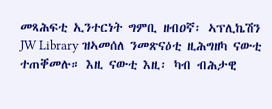መጻሕፍቲ ኢንተርነት ግምቢ ዘብዐኛ፡ ኣፕሊኬሽን JW Library ዝኣመሰለ ንመጽናዕቲ ዚሕግዘካ ናውቲ ተጠቐመሉ። እዚ ናውቲ እዚ፡ ካብ ብሕታዊ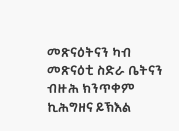መጽናዕትናን ካብ መጽናዕቲ ስድራ ቤትናን ብዙሕ ክንጥቀም ኪሕግዘና ይኽእል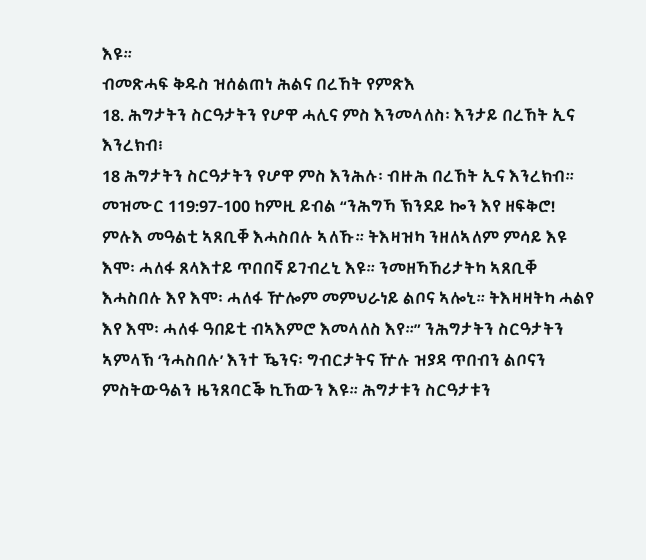እዩ።
ብመጽሓፍ ቅዱስ ዝሰልጠነ ሕልና በረኸት የምጽእ
18. ሕግታትን ስርዓታትን የሆዋ ሓሊና ምስ እንመላለስ፡ እንታይ በረኸት ኢና እንረክብ፧
18 ሕግታትን ስርዓታትን የሆዋ ምስ እንሕሉ፡ ብዙሕ በረኸት ኢና እንረክብ። መዝሙር 119:97-100 ከምዚ ይብል “ንሕግኻ ኽንደይ ኰን እየ ዘፍቅሮ! ምሉእ መዓልቲ ኣጸቢቐ እሓስበሉ ኣለኹ። ትእዛዝካ ንዘለኣለም ምሳይ እዩ እሞ፡ ሓለፋ ጸላእተይ ጥበበኛ ይገብረኒ እዩ። ንመዘኻኸሪታትካ ኣጸቢቐ እሓስበሉ እየ እሞ፡ ሓለፋ ዅሎም መምህራነይ ልቦና ኣሎኒ። ትእዛዛትካ ሓልየ እየ እሞ፡ ሓለፋ ዓበይቲ ብኣእምሮ እመላለስ እየ።” ንሕግታትን ስርዓታትን ኣምላኽ ‘ንሓስበሉ’ እንተ ዄንና፡ ግብርታትና ዅሉ ዝያዳ ጥበብን ልቦናን ምስትውዓልን ዜንጸባርቕ ኪኸውን እዩ። ሕግታቱን ስርዓታቱን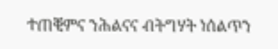ተጠቒምና ንሕልናና ብትግሃት ነሰልጥን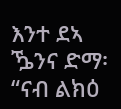እንተ ደኣ ዄንና ድማ፡ “ናብ ልክዕ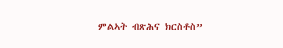ምልኣት ብጽሕና ክርስቶስ”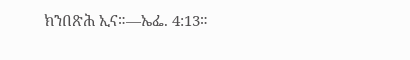ክንበጽሕ ኢና።—ኤፌ. 4:13።